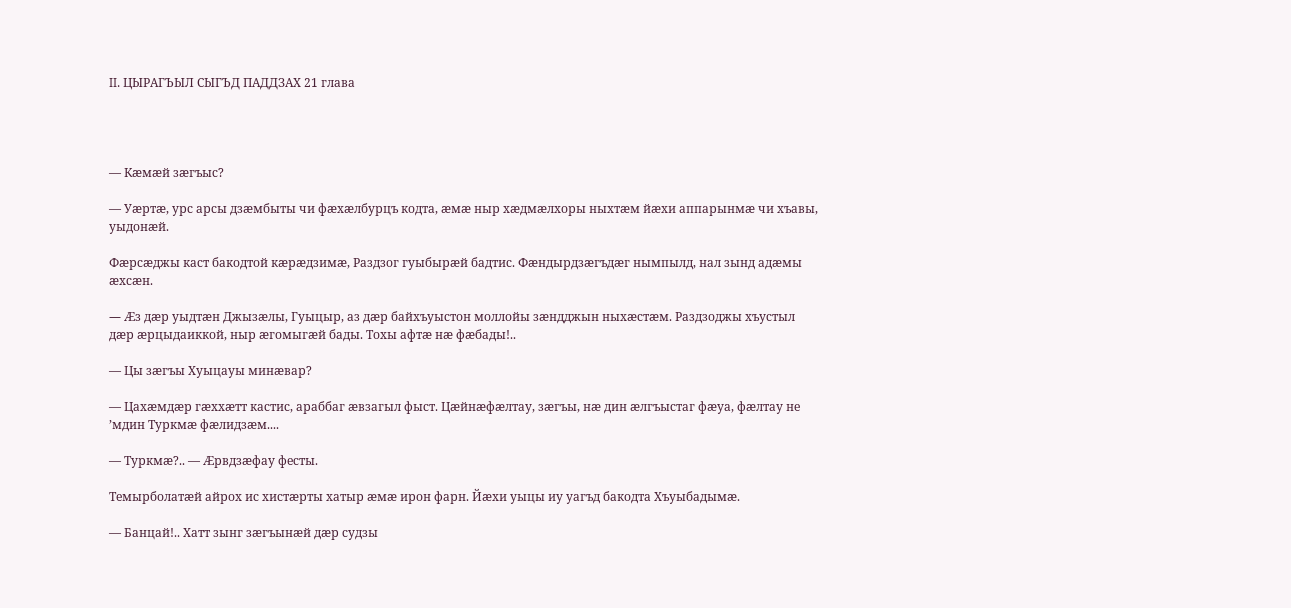II. ЦЫРАГЪЫЛ СЫГЪД ПАДДЗАХ 21 глава




— Кæмæй зæгъыс?

— Уæртæ, урс арсы дзæмбыты чи фæхæлбурцъ кодта, æмæ ныр хæдмæлхоры ныхтæм йæхи аппарынмæ чи хъавы, уыдонæй.

Фæрсæджы каст бакодтой кæрæдзимæ, Раздзог гуыбырæй бадтис. Фæндырдзæгъдæг нымпылд, нал зынд адæмы æхсæн.

— Æз дæр уыдтæн Джызæлы, Гуыцыр, аз дæр байхъуыстон моллойы зæндджын ныхæстæм. Раздзоджы хъустыл дæр æрцыдаиккой, ныр æгомыгæй бады. Тохы афтæ нæ фæбады!..

— Цы зæгъы Хуыцауы минæвар?

— Цахæмдæр гæххæтт кастис, араббаг æвзагыл фыст. Цæйнæфæлтау, зæгъы, нæ дин æлгъыстаг фæуа, фæлтау не ’мдин Туркмæ фæлидзæм....

— Туркмæ?.. — Æрвдзæфау фесты.

Темырболатæй айрох ис хистæрты хатыр æмæ ирон фарн. Йæхи уыцы иу уагъд бакодта Хъуыбадымæ.

— Банцай!.. Хатт зынг зæгъынæй дæр судзы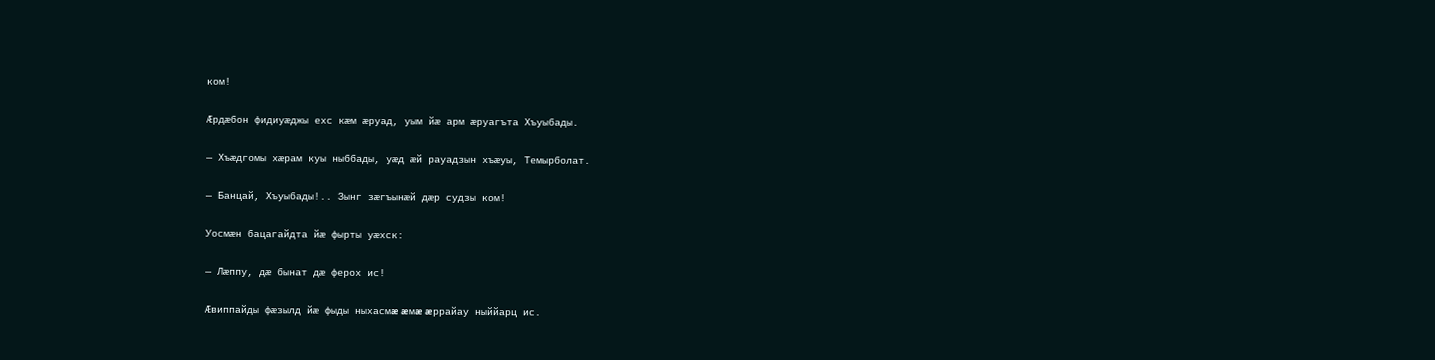ком!

Æрдæбон фидиуæджы ехс кæм æруад, уым йæ арм æруагъта Хъуыбады.

— Хъæдгомы хæрам куы ныббады, уæд æй рауадзын хъæуы, Темырболат.

— Банцай, Хъуыбады!.. Зынг зæгъынæй дæр судзы ком!

Уосмæн бацагайдта йæ фырты уæхск:

— Лæппу, дæ бынат дæ ферох ис!

Æвиппайды фæзылд йæ фыды ныхасмæ æмæ æррайау ныййарц ис.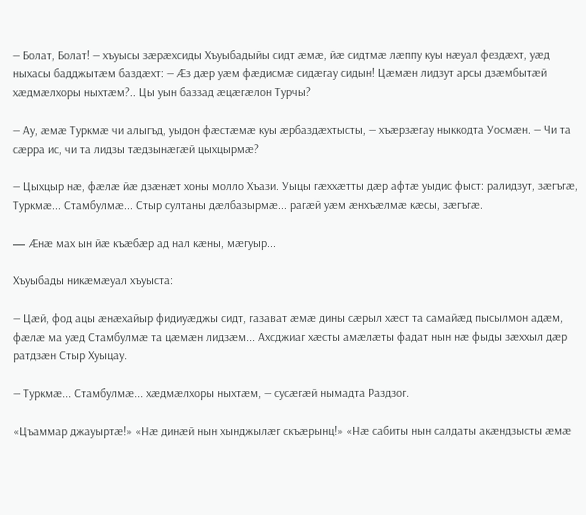— Болат, Болат! — хъуысы зæрæхсиды Хъуыбадыйы сидт æмæ, йæ сидтмæ лæппу куы нæуал фездæхт, уæд ныхасы бадджытæм баздæхт: — Æз дæр уæм фæдисмæ сидæгау сидын! Цæмæн лидзут арсы дзæмбытæй хæдмæлхоры ныхтæм?.. Цы уын баззад æцæгæлон Турчы?

— Ау, æмæ Туркмæ чи алыгъд, уыдон фæстæмæ куы æрбаздæхтысты, — хъæрзæгау ныккодта Уосмæн. — Чи та сæрра ис, чи та лидзы тæдзынæгæй цыхцырмæ?

— Цыхцыр нæ, фæлæ йæ дзæнæт хоны молло Хъази. Уыцы гæххæтты дæр афтæ уыдис фыст: ралидзут, зæгъгæ, Туркмæ... Стамбулмæ... Стыр султаны дæлбазырмæ... рагæй уæм æнхъæлмæ кæсы, зæгъгæ.

— Æнæ мах ын йæ къæбæр ад нал кæны, мæгуыр...

Хъуыбады никæмæуал хъуыста:

— Цæй, фод ацы æнæхайыр фидиуæджы сидт, газават æмæ дины сæрыл хæст та самайæд пысылмон адæм, фæлæ ма уæд Стамбулмæ та цæмæн лидзæм... Ахсджиаг хæсты амæлæты фадат нын нæ фыды зæххыл дæр ратдзæн Стыр Хуыцау.

— Туркмæ... Стамбулмæ... хæдмæлхоры ныхтæм, — сусæгæй нымадта Раздзог.

«Цъаммар джауыртæ!» «Нæ динæй нын хынджылæг скъæрынц!» «Нæ сабиты нын салдаты акæндзысты æмæ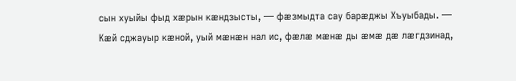сын хуыйы фыд хæрын кæндзысты, — фæзмыдта сау барæджы Хъуыбады. — Кæй сджауыр кæной, уый мæнæн нал ис, фæлæ мæнæ ды æмæ дæ лæгдзинад,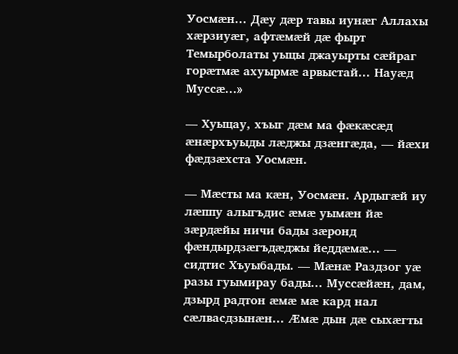Уосмæн... Дæу дæр тавы иунæг Аллахы хæрзиуæг, афтæмæй дæ фырт Темырболаты уыцы джауырты сæйраг горæтмæ ахуырмæ арвыстай... Науæд Муссæ...»

— Хуыцау, хъыг дæм ма фæкæсæд æнæрхъуыды лæджы дзæнгæда, — йæхи фæдзæхста Уосмæн.

— Мæсты ма кæн, Уосмæн. Ардыгæй иу лæппу алыгъдис æмæ уымæн йæ зæрдæйы ничи бады зæронд фæндырдзæгъдæджы йеддæмæ... — сидтис Хъуыбады. — Мæнæ Раздзог уæ разы гуымирау бады... Муссæйæн, дам, дзырд радтон æмæ мæ кард нал сæлвасдзынæн... Æмæ дын дæ сыхæгты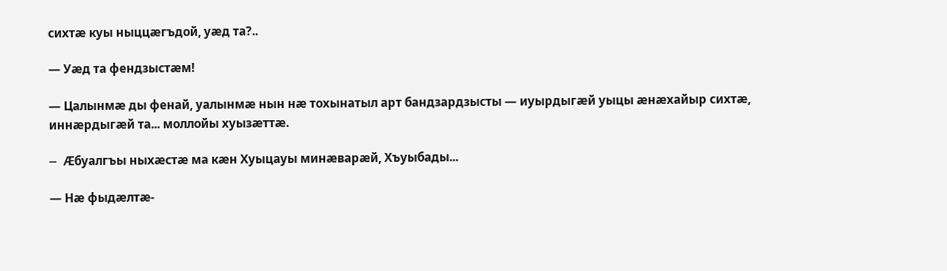сихтæ куы ныццæгъдой, уæд та?..

— Уæд та фендзыстæм!

— Цалынмæ ды фенай, уалынмæ нын нæ тохынатыл арт бандзардзысты — иуырдыгæй уыцы æнæхайыр сихтæ, иннæрдыгæй та... моллойы хуызæттæ.

— Æбуалгъы ныхæстæ ма кæн Хуыцауы минæварæй, Хъуыбады...

— Нæ фыдæлтæ-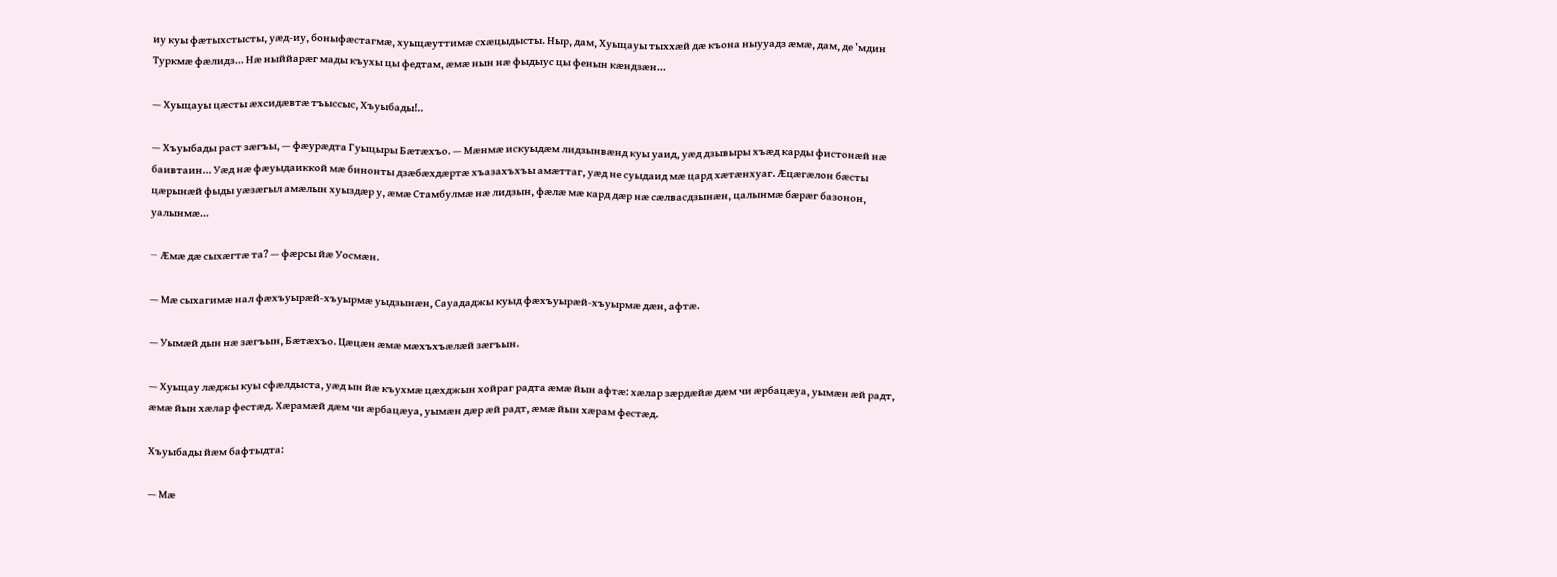иу куы фæтыхстысты, уæд-иу, боныфæстагмæ, хуыцæуттимæ схæцыдысты. Ныр, дам, Хуыцауы тыххæй дæ къона ныууадз æмæ, дам, де ’мдин Туркмæ фæлидз... Нæ ныййарæг мады къухы цы федтам, æмæ нын нæ фыдыус цы фенын кæндзæн...

— Хуыцауы цæсты æхсидæвтæ тъыссыс, Хъуыбады!..

— Хъуыбады раст зæгъы, — фæурæдта Гуыцыры Бæтæхъо. — Мæнмæ искуыдæм лидзынвæнд куы уаид, уæд дзывыры хъæд карды фистонæй нæ баивтаин... Уæд нæ фæуыдаиккой мæ бинонты дзæбæхдæртæ хъазахъхъы амæттаг, уæд не суыдаид мæ цард хæтæнхуаг. Æцæгæлон бæсты цæрынæй фыды уæзæгыл амæлын хуыздæр у, æмæ Стамбулмæ нæ лидзын, фæлæ мæ кард дæр нæ сæлвасдзынæн, цалынмæ бæрæг базонон, уалынмæ...

— Æмæ дæ сыхæгтæ та? — фæрсы йæ Уосмæн.

— Мæ сыхагимæ нал фæхъуырæй-хъуырмæ уыдзынæн, Сауададжы куыд фæхъуырæй-хъуырмæ дæн, афтæ.

— Уымæй дын нæ зæгъын, Бæтæхъо. Цæцæн æмæ мæхъхъæлæй зæгъын.

— Хуыцау лæджы куы сфæлдыста, уæд ын йæ къухмæ цæхджын хойраг радта æмæ йын афтæ: хæлар зæрдæйæ дæм чи æрбацæуа, уымæн æй радт, æмæ йын хæлар фестæд. Хæрамæй дæм чи æрбацæуа, уымæн дæр æй радт, æмæ йын хæрам фестæд.

Хъуыбады йæм бафтыдта:

— Мæ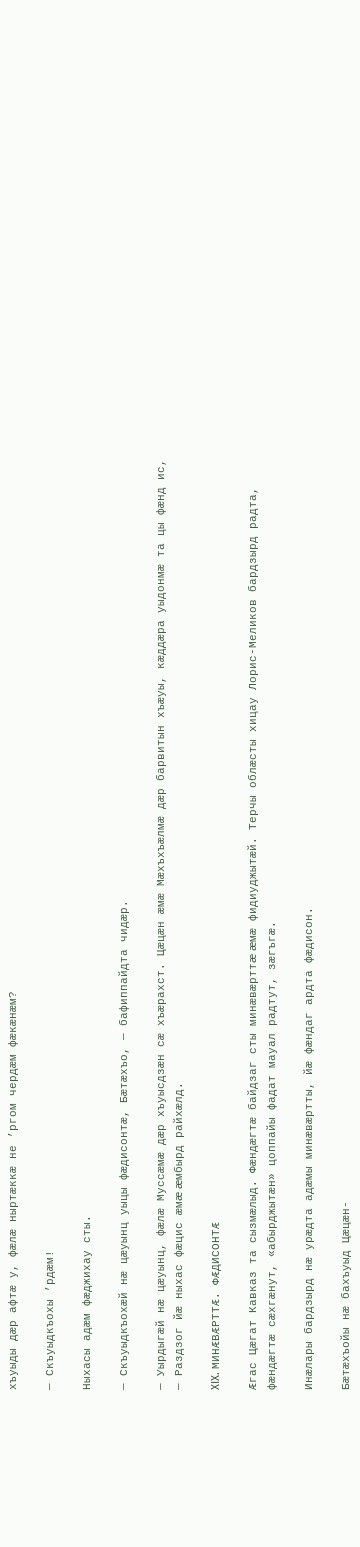хъуыды дæр афтæ у, фæлæ ныртæккæ не ’ргом чердæм фæкæнæм?

— Скъуыдкъохы ’рдæм!

Ныхасы адæм фæджихау сты.

— Скъуыдкъохæй нæ цæуынц уыцы фæдисонтæ, Бæтæхъо, — бафиппайдта чидæр.

— Уырдыгæй нæ цæуынц, фæлæ Муссæмæ дæр хъуысдзæн сæ хъæрахст. Цæцæн æмæ Мæхъхъæлмæ дæр барвитын хъæуы, кæддæра уыдонмæ та цы фæнд ис, — Раздзог йæ ныхас фæцис æмæ æмбырд райхæлд.

XIX. МИНÆВÆРТТÆ. ФÆДИСОНТÆ

Æгас Цæгат Кавказ та сызмæлыд. Фæндæгтæ байдзаг сты минæвæрттæ æмæ фидиуджытæй. Терчы облæсты хицау Лорис-Меликов бардзырд радта, фæндæгтæ сæхгæнут, «абырджытæн» цоппайы фадат мауал радтут, зæгъгæ.

Инæлары бардзырд нæ урæдта адæмы минæвæртты, йæ фæндаг ардта фæдисон.

Бæтæхъойы нæ бахъуыд Цæцæн-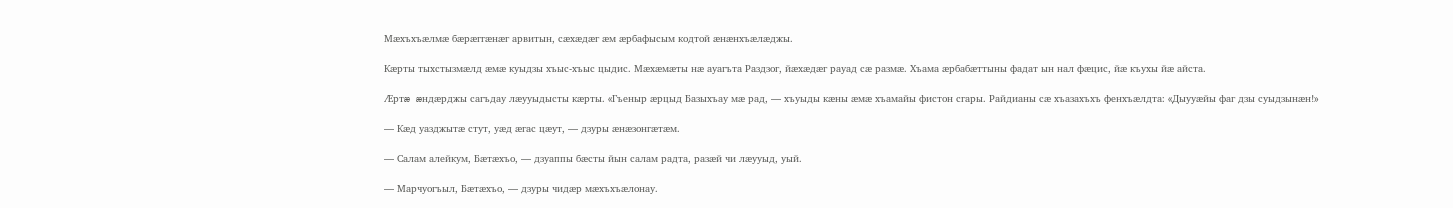Мæхъхъæлмæ бæрæггæнæг арвитын, сæхæдæг æм æрбафысым кодтой æнæнхъæлæджы.

Кæрты тыхстызмæлд æмæ куыдзы хъыс-хъыс цыдис. Мæхæмæты нæ ауагъта Раздзог, йæхæдæг рауад сæ размæ. Хъама æрбабæттыны фадат ын нал фæцис, йæ къухы йæ айста.

Æртæ æндæрджы сагъдау лæууыдысты кæрты. «Гъеныр æрцыд Базыхъау мæ рад, — хъуыды кæны æмæ хъамайы фистон сгары. Райдианы сæ хъазахъхъ фенхъæлдта: «Дыууæйы фаг дзы суыдзынæн!»

— Кæд уазджытæ стут, уæд æгас цæут, — дзуры æнæзонгæтæм.

— Салам алейкум, Бæтæхъо, — дзуаппы бæсты йын салам радта, разæй чи лæууыд, уый.

— Марчуогъыл, Бæтæхъо, — дзуры чидæр мæхъхъæлонау.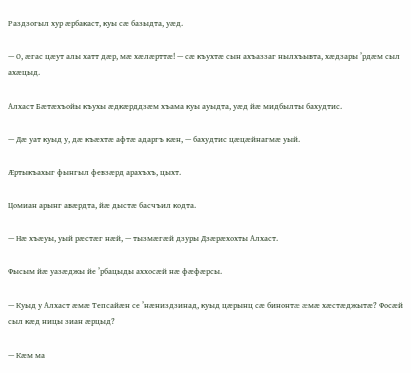Раздзогыл хур æрбакаст, куы сæ базыдта, уæд.

— О, æгас цæут алы хатт дæр, мæ хæлæрттæ! — сæ къухтæ сын ахъаззаг нылхъывта, хæдзары ’рдæм сыл ахæцыд.

Алхаст Бæтæхъойы къухы æдкæрддзæм хъама куы ауыдта, уæд йæ мидбылты бахудтис.

— Дæ уат куыд у, дæ къæхтæ афтæ адаргъ кæн, — бахудтис цæцæйнагмæ уый.

Æртыкъахыг фынгыл февзæрд арахъхъ, цыхт.

Цомиан арынг авæрдта, йæ дыстæ басчъил кодта.

— Нæ хъæуы, уый рæстæг нæй, — тызмæгæй дзуры Дзæрæхохты Алхаст.

Фысым йæ уазæджы йе ’рбацыды аххосæй нæ фæфæрсы.

— Куыд у Алхаст æмæ Тепсайæн се ’нæниздзинад, куыд цæрынц сæ бинонтæ æмæ хæстæджытæ? Фосæй сыл кæд ницы зиан æрцыд?

— Кæм ма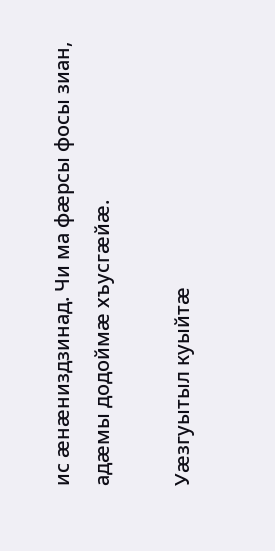ис æнæниздзинад. Чи ма фæрсы фосы зиан, адæмы додоймæ хъусгæйæ.

Уæзгуытыл куыйтæ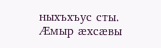ныхъхъус сты. Æмыр æхсæвы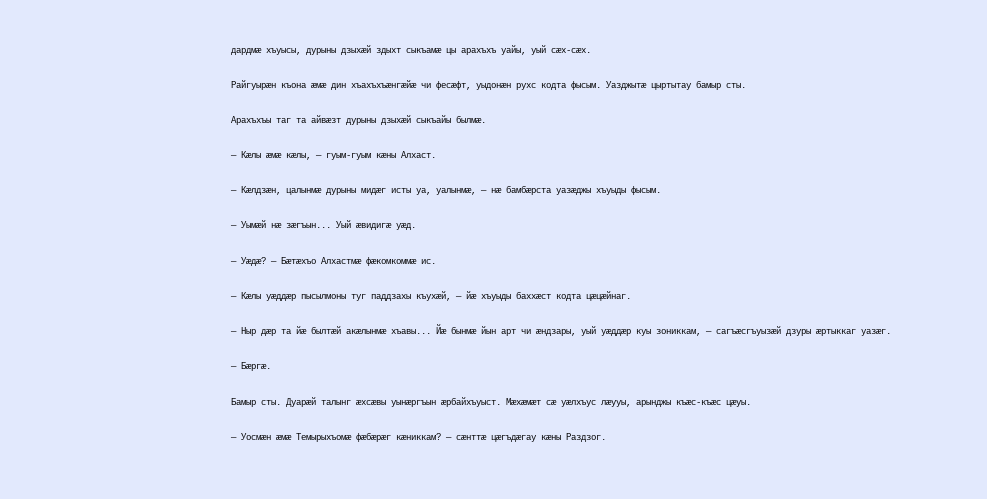дардмæ хъуысы, дурыны дзыхæй здыхт сыкъамæ цы арахъхъ уайы, уый сæх-сæх.

Райгуырæн къона æмæ дин хъахъхъæнгæйæ чи фесæфт, уыдонæн рухс кодта фысым. Уазджытæ цыртытау бамыр сты.

Арахъхъы таг та айвæзт дурыны дзыхæй сыкъайы былмæ.

— Кæлы æмæ кæлы, — гуым-гуым кæны Алхаст.

— Кæлдзæн, цалынмæ дурыны мидæг исты уа, уалынмæ, — нæ бамбæрста уазæджы хъуыды фысым.

— Уымæй нæ зæгъын... Уый æвидигæ уæд.

— Уæдæ? — Бæтæхъо Алхастмæ фæкомкоммæ ис.

— Кæлы уæддæр пысылмоны туг паддзахы къухæй, — йæ хъуыды баххæст кодта цæцæйнаг.

— Ныр дæр та йæ былтæй акæлынмæ хъавы... Йæ бынмæ йын арт чи æндзары, уый уæддæр куы зониккам, — сагъæсгъуызæй дзуры æртыккаг уазæг.

— Бæргæ.

Бамыр сты. Дуарæй талынг æхсæвы уынæргъын æрбайхъуыст. Мæхæмæт сæ уæлхъус лæууы, арынджы къæс-къæс цæуы.

— Уосмæн æмæ Темырыхъомæ фæбæрæг кæниккам? — сæнттæ цæгъдæгау кæны Раздзог.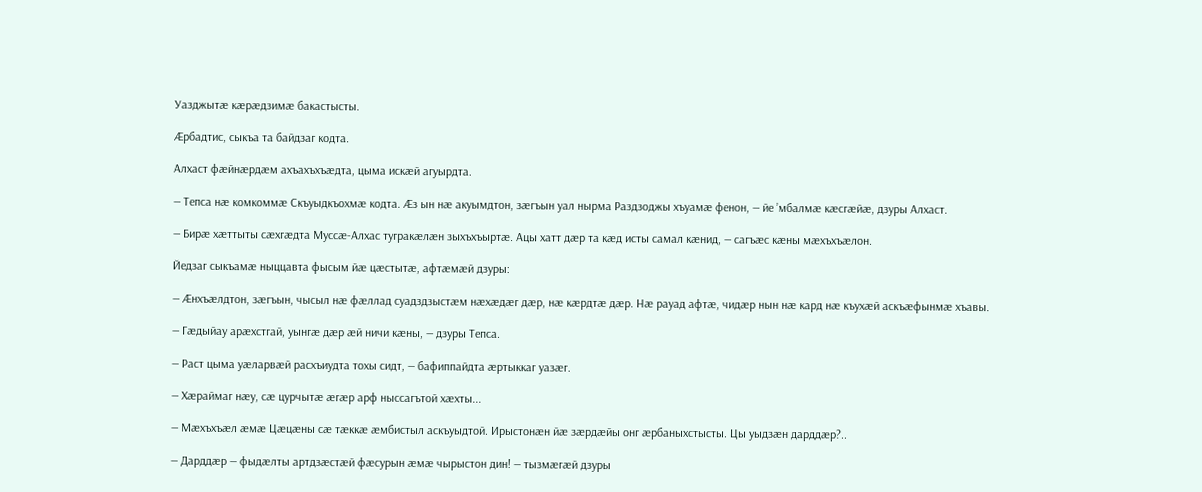Уазджытæ кæрæдзимæ бакастысты.

Æрбадтис, сыкъа та байдзаг кодта.

Алхаст фæйнæрдæм ахъахъхъæдта, цыма искæй агуырдта.

— Тепса нæ комкоммæ Скъуыдкъохмæ кодта. Æз ын нæ акуымдтон, зæгъын уал нырма Раздзоджы хъуамæ фенон, — йе ’мбалмæ кæсгæйæ, дзуры Алхаст.

— Бирæ хæттыты сæхгæдта Муссæ-Алхас тугракæлæн зыхъхъыртæ. Ацы хатт дæр та кæд исты самал кæнид, — сагъæс кæны мæхъхъæлон.

Йедзаг сыкъамæ ныццавта фысым йæ цæстытæ, афтæмæй дзуры:

— Æнхъæлдтон, зæгъын, чысыл нæ фæллад суадздзыстæм нæхæдæг дæр, нæ кæрдтæ дæр. Нæ рауад афтæ, чидæр нын нæ кард нæ къухæй аскъæфынмæ хъавы.

— Гæдыйау арæхстгай, уынгæ дæр æй ничи кæны, — дзуры Тепса.

— Раст цыма уæларвæй расхъиудта тохы сидт, — бафиппайдта æртыккаг уазæг.

— Хæраймаг нæу, сæ цурчытæ æгæр арф ныссагътой хæхты...

— Мæхъхъæл æмæ Цæцæны сæ тæккæ æмбистыл аскъуыдтой. Ирыстонæн йæ зæрдæйы онг æрбаныхстысты. Цы уыдзæн дарддæр?..

— Дарддæр — фыдæлты артдзæстæй фæсурын æмæ чырыстон дин! — тызмæгæй дзуры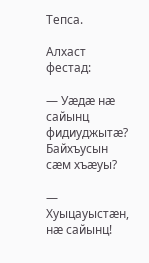Тепса.

Алхаст фестад:

— Уæдæ нæ сайынц фидиуджытæ? Байхъусын сæм хъæуы?

— Хуыцауыстæн, нæ сайынц!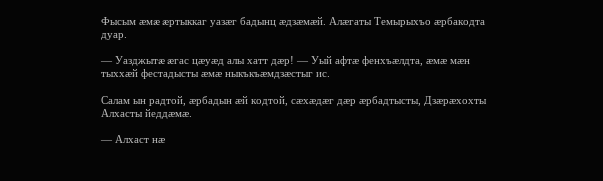Фысым æмæ æртыккаг уазæг бадынц æдзæмæй. Алæгаты Темырыхъо æрбакодта дуар.

— Уазджытæ æгас цæуæд алы хатт дæр! — Уый афтæ фенхъæлдта, æмæ мæн тыххæй фестадысты æмæ ныкъкъæмдзæстыг ис.

Салам ын радтой, æрбадын æй кодтой, сæхæдæг дæр æрбадтысты, Дзæрæхохты Алхасты йеддæмæ.

— Алхаст нæ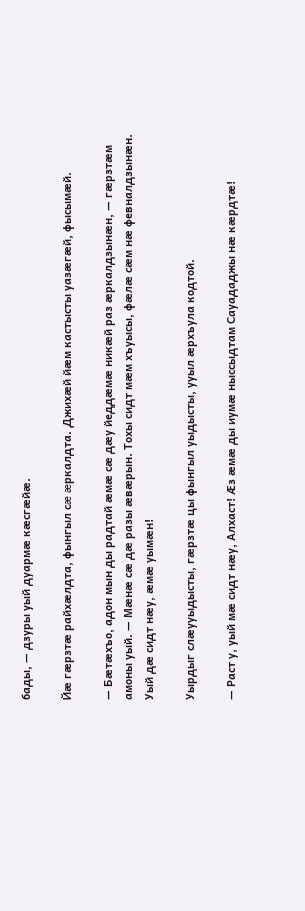бады, — дзуры уый дуармæ кæсгæйæ.

Йæ гæрзтæ райхæлдта, фынгыл сæ æркалдта. Джихæй йæм кастысты уазæгæй, фысымæй.

— Бæтæхъо, адон мын ды радтай æмæ сæ дæу йеддæмæ никæй раз æркалдзынæн, — гæрзтæм амоны уый. — Мæнæ сæ дæ разы æвæрын. Тохы сидт мæм хъуысы, фæлæ сæм нæ февналдзынæн. Уый дæ сидт нæу, æмæ уымæн!

Уырдыг слæууыдысты, гæрзтæ цы фынгыл уыдысты, ууыл æрхъула кодтой.

— Раст у, уый мæ сидт нæу, Алхаст! Æз æмæ ды иумæ ныссыдтам Сауададжы нæ кæрдтæ!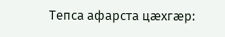Тепса афарста цæхгæр: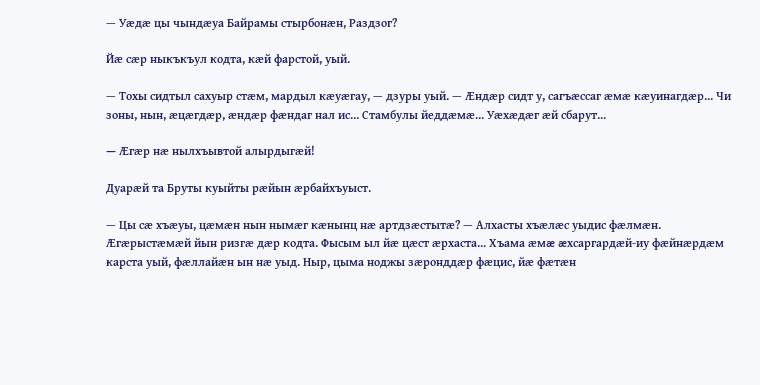— Уæдæ цы чындæуа Байрамы стырбонæн, Раздзог?

Йæ сæр ныкъкъул кодта, кæй фарстой, уый.

— Тохы сидтыл сахуыр стæм, мардыл кæуæгау, — дзуры уый. — Æндæр сидт у, сагъæссаг æмæ кæуинагдæр... Чи зоны, нын, æцæгдæр, æндæр фæндаг нал ис... Стамбулы йеддæмæ... Уæхæдæг æй сбарут...

— Æгæр нæ нылхъывтой алырдыгæй!

Дуарæй та Бруты куыйты рæйын æрбайхъуыст.

— Цы сæ хъæуы, цæмæн нын нымæг кæнынц нæ артдзæстытæ? — Алхасты хъæлæс уыдис фæлмæн. Æгæрыстæмæй йын ризгæ дæр кодта. Фысым ыл йæ цæст æрхаста... Хъама æмæ æхсаргардæй-иу фæйнæрдæм карста уый, фæллайæн ын нæ уыд. Ныр, цыма ноджы зæронддæр фæцис, йæ фæтæн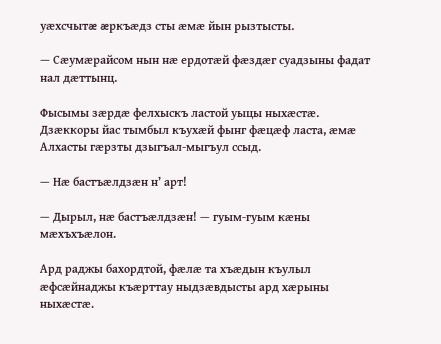уæхсчытæ æркъæдз сты æмæ йын рызтысты.

— Сæумæрайсом нын нæ ердотæй фæздæг суадзыны фадат нал дæттынц.

Фысымы зæрдæ фелхыскъ ластой уыцы ныхæстæ. Дзæккоры йас тымбыл къухæй фынг фæцæф ласта, æмæ Алхасты гæрзты дзыгъал-мыгъул ссыд.

— Нæ бастъæлдзæн н’ арт!

— Дырыл, нæ бастъæлдзæн! — гуым-гуым кæны мæхъхъæлон.

Ард раджы бахордтой, фæлæ та хъæдын къулыл æфсæйнаджы къæрттау ныдзæвдысты ард хæрыны ныхæстæ.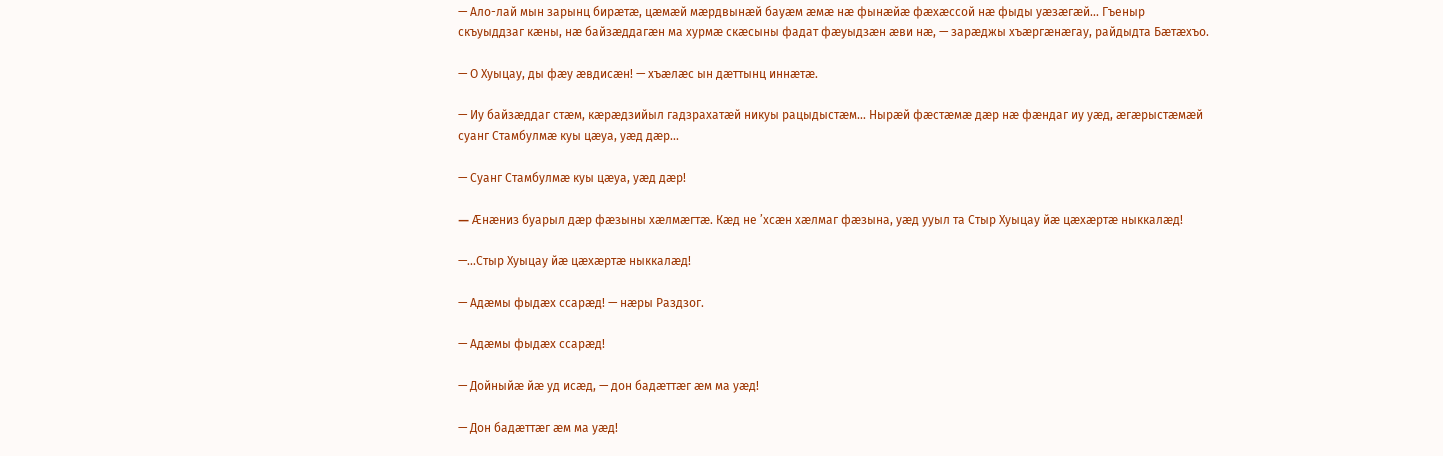— Ало-лай мын зарынц бирæтæ, цæмæй мæрдвынæй бауæм æмæ нæ фынæйæ фæхæссой нæ фыды уæзæгæй... Гъеныр скъуыддзаг кæны, нæ байзæддагæн ма хурмæ скæсыны фадат фæуыдзæн æви нæ, — зарæджы хъæргæнæгау, райдыдта Бæтæхъо.

— О Хуыцау, ды фæу æвдисæн! — хъæлæс ын дæттынц иннæтæ.

— Иу байзæддаг стæм, кæрæдзийыл гадзрахатæй никуы рацыдыстæм... Нырæй фæстæмæ дæр нæ фæндаг иу уæд, æгæрыстæмæй суанг Стамбулмæ куы цæуа, уæд дæр...

— Суанг Стамбулмæ куы цæуа, уæд дæр!

— Æнæниз буарыл дæр фæзыны хæлмæгтæ. Кæд не ’хсæн хæлмаг фæзына, уæд ууыл та Стыр Хуыцау йæ цæхæртæ ныккалæд!

—...Стыр Хуыцау йæ цæхæртæ ныккалæд!

— Адæмы фыдæх ссарæд! — нæры Раздзог.

— Адæмы фыдæх ссарæд!

— Дойныйæ йæ уд исæд, — дон бадæттæг æм ма уæд!

— Дон бадæттæг æм ма уæд!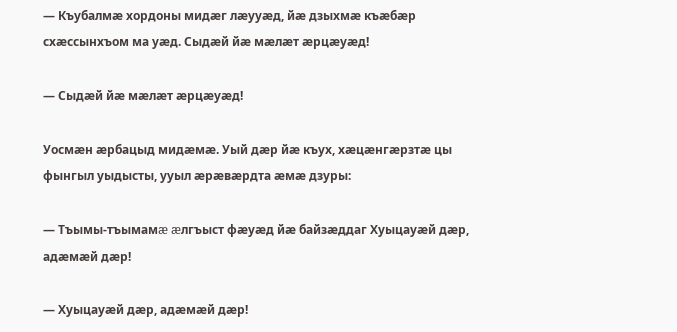— Къубалмæ хордоны мидæг лæууæд, йæ дзыхмæ къæбæр схæссынхъом ма уæд. Сыдæй йæ мæлæт æрцæуæд!

— Сыдæй йæ мæлæт æрцæуæд!

Уосмæн æрбацыд мидæмæ. Уый дæр йæ къух, хæцæнгæрзтæ цы фынгыл уыдысты, ууыл æрæвæрдта æмæ дзуры:

— Тъымы-тъымамæ æлгъыст фæуæд йæ байзæддаг Хуыцауæй дæр, адæмæй дæр!

— Хуыцауæй дæр, адæмæй дæр!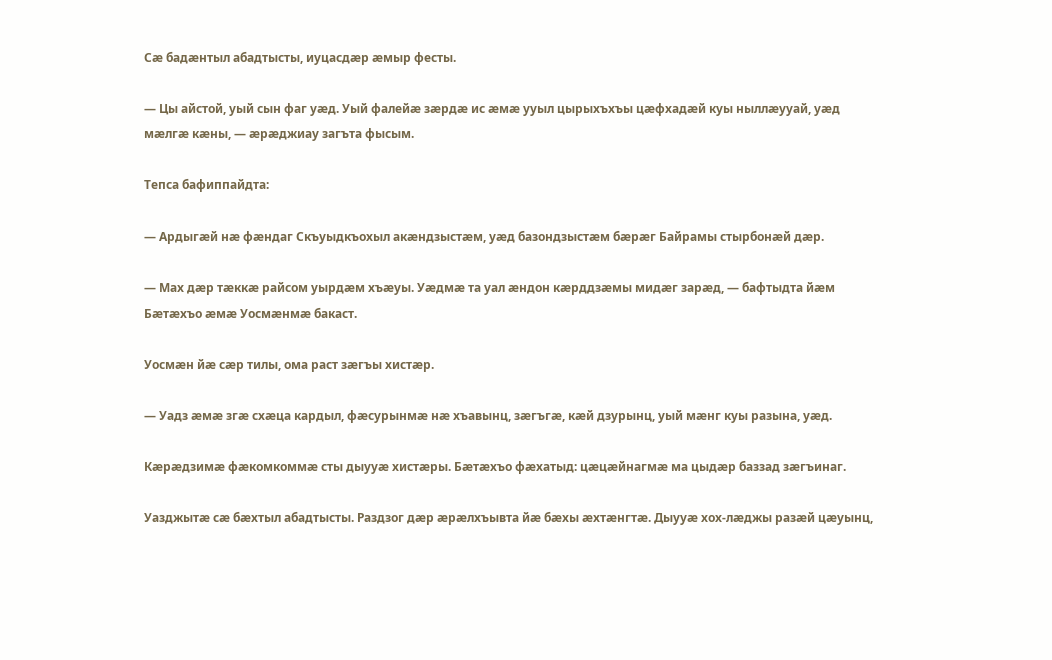Сæ бадæнтыл абадтысты, иуцасдæр æмыр фесты.

— Цы айстой, уый сын фаг уæд. Уый фалейæ зæрдæ ис æмæ ууыл цырыхъхъы цæфхадæй куы ныллæууай, уæд мæлгæ кæны, — æрæджиау загъта фысым.

Тепса бафиппайдта:

— Ардыгæй нæ фæндаг Скъуыдкъохыл акæндзыстæм, уæд базондзыстæм бæрæг Байрамы стырбонæй дæр.

— Мах дæр тæккæ райсом уырдæм хъæуы. Уæдмæ та уал æндон кæрддзæмы мидæг зарæд, — бафтыдта йæм Бæтæхъо æмæ Уосмæнмæ бакаст.

Уосмæн йæ сæр тилы, ома раст зæгъы хистæр.

— Уадз æмæ згæ схæца кардыл, фæсурынмæ нæ хъавынц, зæгъгæ, кæй дзурынц, уый мæнг куы разына, уæд.

Кæрæдзимæ фæкомкоммæ сты дыууæ хистæры. Бæтæхъо фæхатыд: цæцæйнагмæ ма цыдæр баззад зæгъинаг.

Уазджытæ сæ бæхтыл абадтысты. Раздзог дæр æрæлхъывта йæ бæхы æхтæнгтæ. Дыууæ хох-лæджы разæй цæуынц,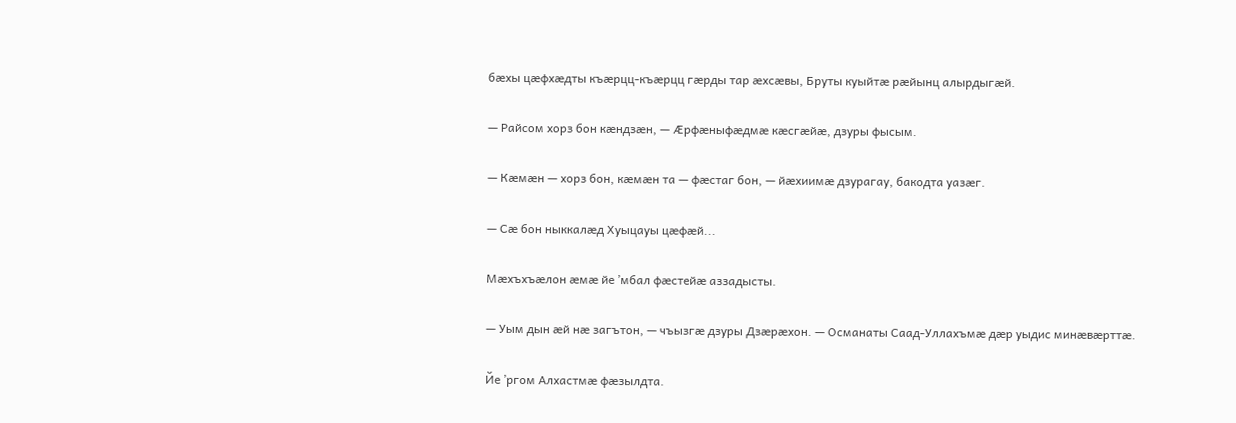бæхы цæфхæдты къæрцц-къæрцц гæрды тар æхсæвы, Бруты куыйтæ рæйынц алырдыгæй.

— Райсом хорз бон кæндзæн, — Æрфæныфæдмæ кæсгæйæ, дзуры фысым.

— Кæмæн — хорз бон, кæмæн та — фæстаг бон, — йæхиимæ дзурагау, бакодта уазæг.

— Сæ бон ныккалæд Хуыцауы цæфæй...

Мæхъхъæлон æмæ йе ’мбал фæстейæ аззадысты.

— Уым дын æй нæ загътон, — чъызгæ дзуры Дзæрæхон. — Османаты Саад-Уллахъмæ дæр уыдис минæвæрттæ.

Йе ’ргом Алхастмæ фæзылдта.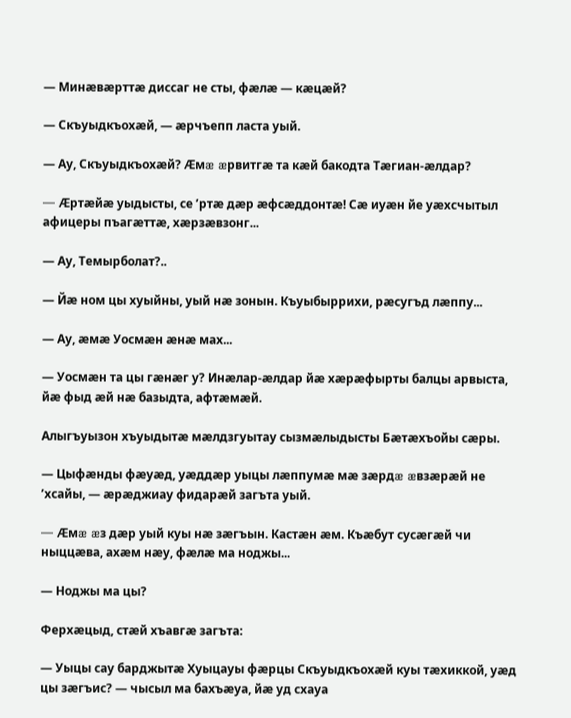— Минæвæрттæ диссаг не сты, фæлæ — кæцæй?

— Скъуыдкъохæй, — æрчъепп ласта уый.

— Ау, Скъуыдкъохæй? Æмæ æрвитгæ та кæй бакодта Тæгиан-æлдар?

— Æртæйæ уыдысты, се ’ртæ дæр æфсæддонтæ! Сæ иуæн йе уæхсчытыл афицеры пъагæттæ, хæрзæвзонг...

— Ау, Темырболат?..

— Йæ ном цы хуыйны, уый нæ зонын. Къуыбыррихи, рæсугъд лæппу...

— Ау, æмæ Уосмæн æнæ мах...

— Уосмæн та цы гæнæг у? Инæлар-æлдар йæ хæрæфырты балцы арвыста, йæ фыд æй нæ базыдта, афтæмæй.

Алыгъуызон хъуыдытæ мæлдзгуытау сызмæлыдысты Бæтæхъойы сæры.

— Цыфæнды фæуæд, уæддæр уыцы лæппумæ мæ зæрдæ æвзæрæй не ’хсайы, — æрæджиау фидарæй загъта уый.

— Æмæ æз дæр уый куы нæ зæгъын. Кастæн æм. Къæбут сусæгæй чи ныццæва, ахæм нæу, фæлæ ма ноджы...

— Ноджы ма цы?

Ферхæцыд, стæй хъавгæ загъта:

— Уыцы сау барджытæ Хуыцауы фæрцы Скъуыдкъохæй куы тæхиккой, уæд цы зæгъис? — чысыл ма бахъæуа, йæ уд схауа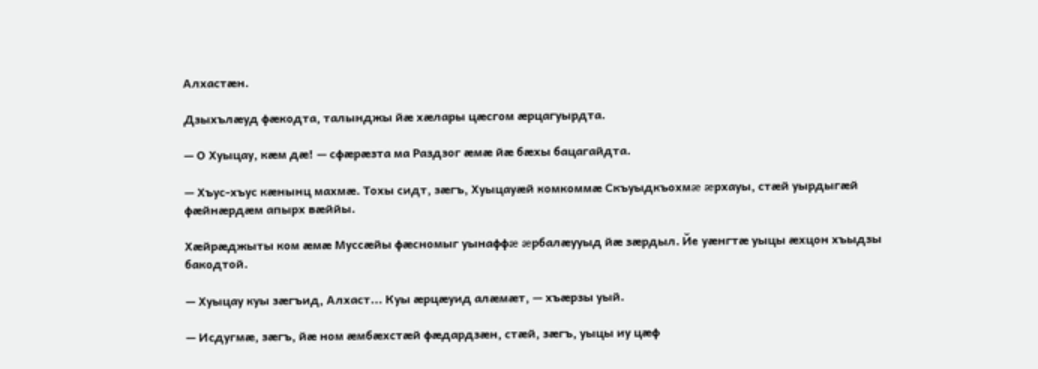Алхастæн.

Дзыхълæуд фæкодта, талынджы йæ хæлары цæсгом æрцагуырдта.

— О Хуыцау, кæм дæ! — сфæрæзта ма Раздзог æмæ йæ бæхы бацагайдта.

— Хъус-хъус кæнынц махмæ. Тохы сидт, зæгъ, Хуыцауæй комкоммæ Скъуыдкъохмæ æрхауы, стæй уырдыгæй фæйнæрдæм апырх вæййы.

Хæйрæджыты ком æмæ Муссæйы фæсномыг уынаффæ æрбалæууыд йæ зæрдыл. Йе уæнгтæ уыцы æхцон хъыдзы бакодтой.

— Хуыцау куы зæгъид, Алхаст... Куы æрцæуид алæмæт, — хъæрзы уый.

— Исдугмæ, зæгъ, йæ ном æмбæхстæй фæдардзæн, стæй, зæгъ, уыцы иу цæф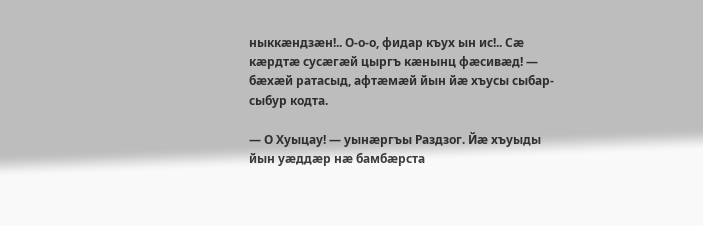ныккæндзæн!.. О-о-о, фидар къух ын ис!.. Сæ кæрдтæ сусæгæй цыргъ кæнынц фæсивæд! — бæхæй ратасыд, афтæмæй йын йæ хъусы сыбар-сыбур кодта.

— О Хуыцау! — уынæргъы Раздзог. Йæ хъуыды йын уæддæр нæ бамбæрста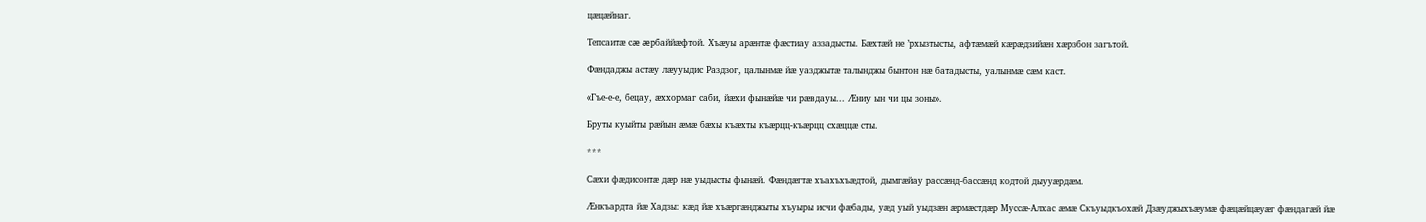цæцæйнаг.

Тепсаитæ сæ æрбаййæфтой. Хъæуы арæнтæ фæстиау аззадысты. Бæхтæй не ’рхызтысты, афтæмæй кæрæдзийæн хæрзбон загътой.

Фæндаджы астæу лæууыдис Раздзог, цалынмæ йæ уазджытæ талынджы бынтон нæ батадысты, уалынмæ сæм каст.

«Гъе-е-е, бецау, æххормаг саби, йæхи фынæйæ чи рæвдауы... Æниу ын чи цы зоны».

Бруты куыйты рæйын æмæ бæхы къæхты къæрцц-къæрцц схæццæ сты.

***

Сæхи фæдисонтæ дæр нæ уыдысты фынæй. Фæндæгтæ хъахъхъæдтой, дымгæйау рассæнд-бассæнд кодтой дыууæрдæм.

Æнкъардта йæ Хадзы: кæд йæ хъæргæнджыты хъуыры исчи фæбады, уæд уый уыдзæн æрмæстдæр Муссæ-Алхас æмæ Скъуыдкъохæй Дзæуджыхъæумæ фæцæйцæуæг фæндагæй йæ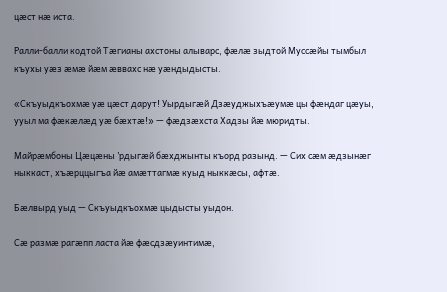цæст нæ иста.

Ралли-балли кодтой Тæгианы ахстоны алыварс, фæлæ зыдтой Муссæйы тымбыл къухы уæз æмæ йæм æввахс нæ уæндыдысты.

«Скъуыдкъохмæ уæ цæст дарут! Уырдыгæй Дзæуджыхъæумæ цы фæндаг цæуы, ууыл ма фæкæлæд уæ бæхтæ!» — фæдзæхста Хадзы йæ мюридты.

Майрæмбоны Цæцæны ’рдыгæй бæхджынты къорд разынд. — Сих сæм æдзынæг ныккаст, хъæрццыгъа йæ амæттагмæ куыд ныккæсы, афтæ.

Бæлвырд уыд — Скъуыдкъохмæ цыдысты уыдон.

Сæ размæ рагæпп ласта йæ фæсдзæуинтимæ,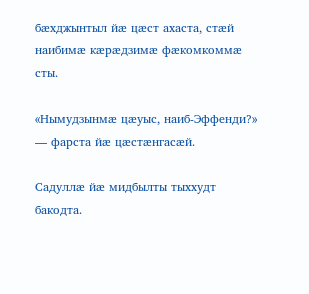бæхджынтыл йæ цæст ахаста, стæй наибимæ кæрæдзимæ фæкомкоммæ сты.

«Нымудзынмæ цæуыс, наиб-Эффенди?» — фарста йæ цæстæнгасæй.

Садуллæ йæ мидбылты тыххудт бакодта.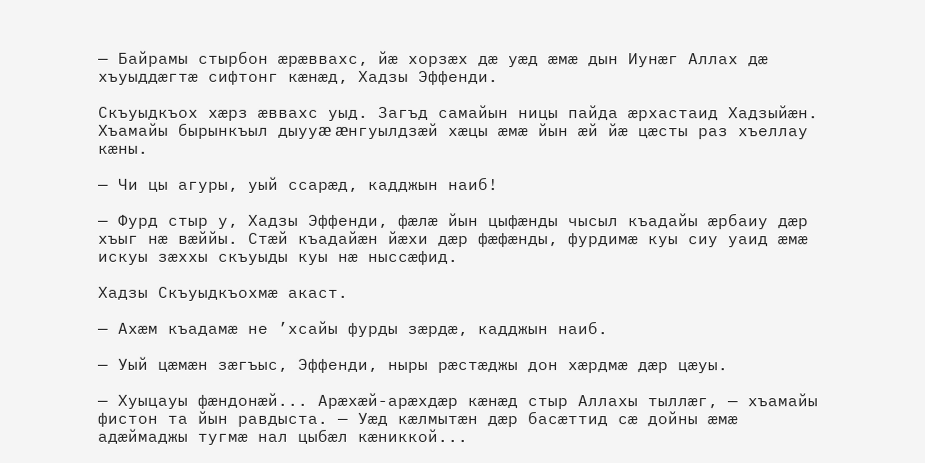— Байрамы стырбон æрæввахс, йæ хорзæх дæ уæд æмæ дын Иунæг Аллах дæ хъуыддæгтæ сифтонг кæнæд, Хадзы Эффенди.

Скъуыдкъох хæрз æввахс уыд. Загъд самайын ницы пайда æрхастаид Хадзыйæн. Хъамайы бырынкъыл дыууæ æнгуылдзæй хæцы æмæ йын æй йæ цæсты раз хъеллау кæны.

— Чи цы агуры, уый ссарæд, кадджын наиб!

— Фурд стыр у, Хадзы Эффенди, фæлæ йын цыфæнды чысыл къадайы æрбаиу дæр хъыг нæ вæййы. Стæй къадайæн йæхи дæр фæфæнды, фурдимæ куы сиу уаид æмæ искуы зæххы скъуыды куы нæ ныссæфид.

Хадзы Скъуыдкъохмæ акаст.

— Ахæм къадамæ не ’хсайы фурды зæрдæ, кадджын наиб.

— Уый цæмæн зæгъыс, Эффенди, ныры рæстæджы дон хæрдмæ дæр цæуы.

— Хуыцауы фæндонæй... Арæхæй-арæхдæр кæнæд стыр Аллахы тыллæг, — хъамайы фистон та йын равдыста. — Уæд кæлмытæн дæр басæттид сæ дойны æмæ адæймаджы тугмæ нал цыбæл кæниккой...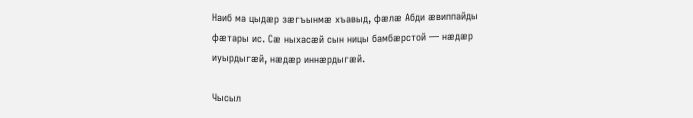Наиб ма цыдæр зæгъынмæ хъавыд, фæлæ Абди æвиппайды фæтары ис. Сæ ныхасæй сын ницы бамбæрстой — нæдæр иуырдыгæй, нæдæр иннæрдыгæй.

Чысыл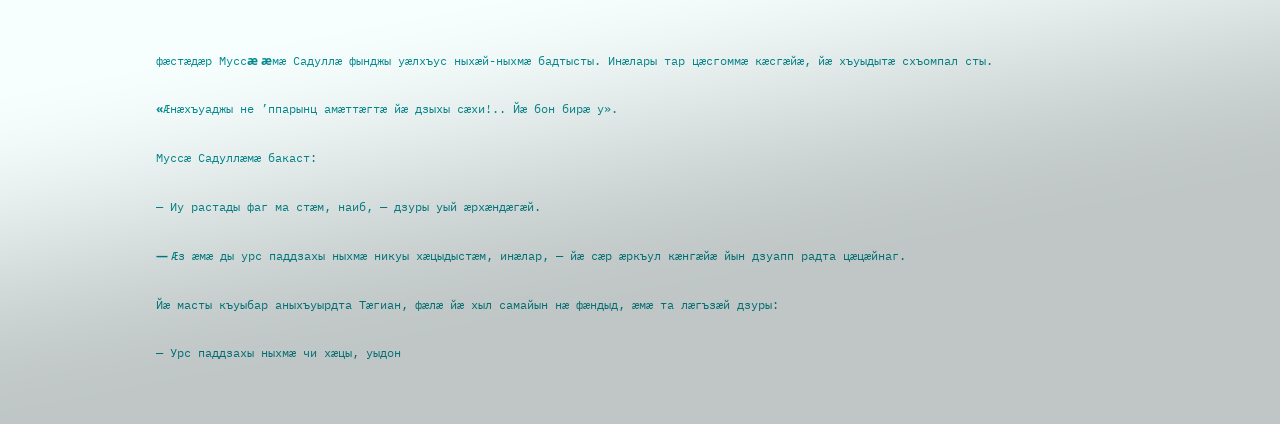фæстæдæр Муссæ æмæ Садуллæ фынджы уæлхъус ныхæй-ныхмæ бадтысты. Инæлары тар цæсгоммæ кæсгæйæ, йæ хъуыдытæ схъомпал сты.

«Æнæхъуаджы не ’ппарынц амæттæгтæ йæ дзыхы сæхи!.. Йæ бон бирæ у».

Муссæ Садуллæмæ бакаст:

— Иу растады фаг ма стæм, наиб, — дзуры уый æрхæндæгæй.

— Æз æмæ ды урс паддзахы ныхмæ никуы хæцыдыстæм, инæлар, — йæ сæр æркъул кæнгæйæ йын дзуапп радта цæцæйнаг.

Йæ масты къуыбар аныхъуырдта Тæгиан, фæлæ йæ хыл самайын нæ фæндыд, æмæ та лæгъзæй дзуры:

— Урс паддзахы ныхмæ чи хæцы, уыдон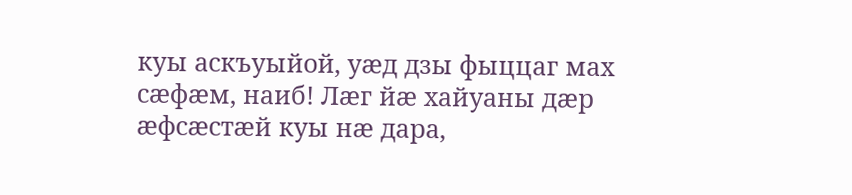куы аскъуыйой, уæд дзы фыццаг мах сæфæм, наиб! Лæг йæ хайуаны дæр æфсæстæй куы нæ дара,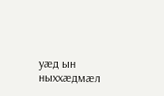уæд ын ныххæдмæл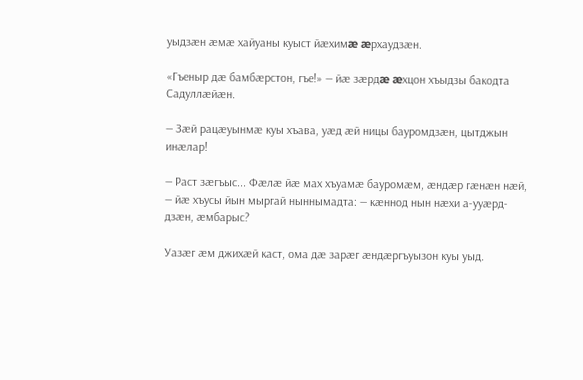уыдзæн æмæ хайуаны куыст йæхимæ æрхаудзæн.

«Гъеныр дæ бамбæрстон, гъе!» — йæ зæрдæ æхцон хъыдзы бакодта Садуллæйæн.

— Зæй рацæуынмæ куы хъава, уæд æй ницы бауромдзæн, цытджын инæлар!

— Раст зæгъыс... Фæлæ йæ мах хъуамæ бауромæм, æндæр гæнæн нæй, — йæ хъусы йын мыргай ныннымадта: — кæннод нын нæхи а-ууæрд-дзæн, æмбарыс?

Уазæг æм джихæй каст, ома дæ зарæг æндæргъуызон куы уыд.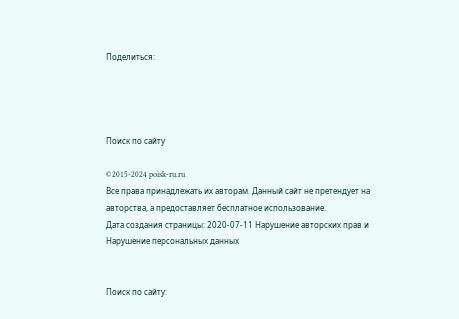Поделиться:




Поиск по сайту

©2015-2024 poisk-ru.ru
Все права принадлежать их авторам. Данный сайт не претендует на авторства, а предоставляет бесплатное использование.
Дата создания страницы: 2020-07-11 Нарушение авторских прав и Нарушение персональных данных


Поиск по сайту: